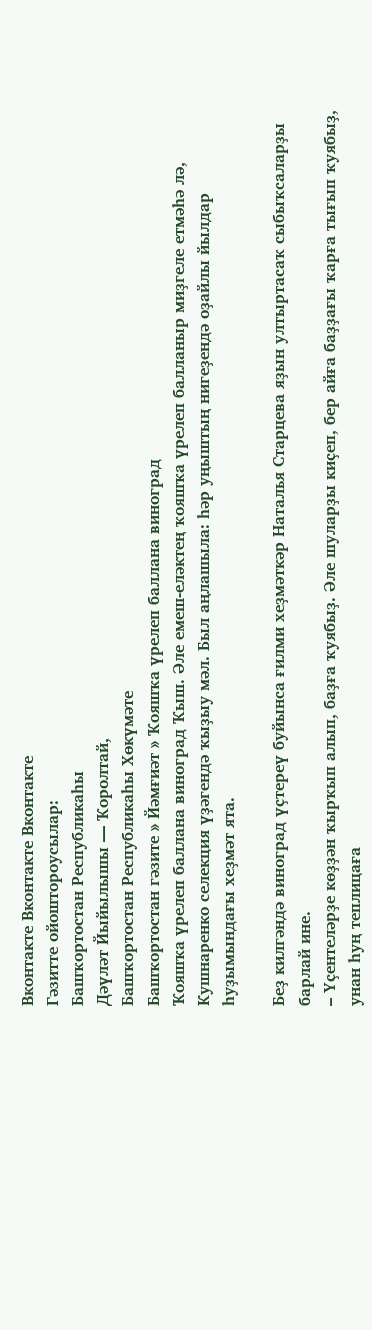Вконтакте Вконтакте Вконтакте
Гәзитте ойоштороусылар:
Башҡортостан Республикаһы
Дәүләт Йыйылышы — Ҡоролтай,
Башҡортостан Республикаһы Хөкүмәте
Башҡортостан гәзите » Йәмғиәт » Ҡояшҡа үрелеп баллана виноград
Ҡояшҡа үрелеп баллана виноград Ҡыш. Әле емеш-еләктең ҡояшҡа үрелеп балланыр миҙгеле етмәһә лә, Кушнаренко селекция үҙәгендә ҡыҙыу мәл. Был аңлашыла: һәр уңыштың нигеҙендә оҙайлы йылдар һуҙымындағы хеҙмәт ята.

Беҙ килгәндә виноград үҫтереү буйынса ғилми хеҙмәткәр Наталья Старцева яҙын ултыртасаҡ сыбыҡсаларҙы барлай ине.
– Үҫентеләрҙе көҙҙән ҡырҡып алып, баҙға ҡуябыҙ. Әле шуларҙы киҫеп, бер айға баҙҙағы ҡарға тығып ҡуябыҙ, унан һуң теплицаға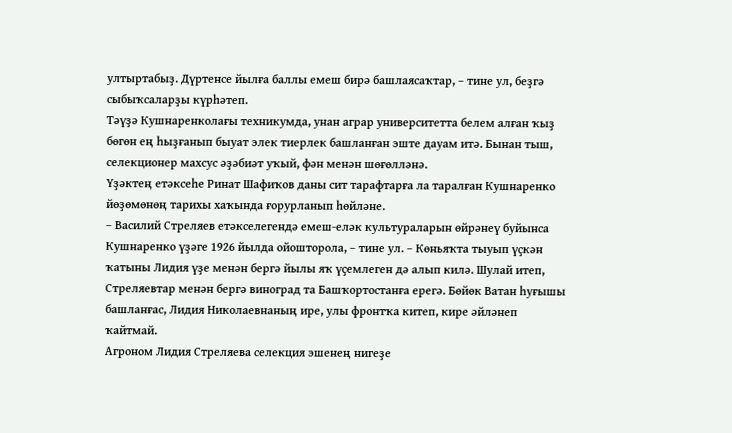ултыртабыҙ. Дүртенсе йылға баллы емеш бирә башлаясаҡтар, – тине ул, беҙгә сыбыҡсаларҙы күрһәтеп.
Тәүҙә Кушнаренколағы техникумда, унан аграр университетта белем алған ҡыҙ бөгөн ең һыҙғанып быуат элек тиерлек башланған эште дауам итә. Бынан тыш, селекционер махсус әҙәбиәт уҡый, фән менән шөғөлләнә.
Үҙәктең етәксеһе Ринат Шафиҡов даны сит тарафтарға ла таралған Кушнаренко йөҙөмөнөң тарихы хаҡында ғорурланып һөйләне.
– Василий Стреляев етәкселегендә емеш-еләк культураларын өйрәнеү буйынса Кушнаренко үҙәге 1926 йылда ойошторола, – тине ул. – Көньяҡта тыуып үҫкән ҡатыны Лидия үҙе менән бергә йылы яҡ үҫемлеген дә алып килә. Шулай итеп, Стреляевтар менән бергә виноград та Башҡортостанға ерегә. Бөйөк Ватан һуғышы башланғас, Лидия Николаевнаның ире, улы фронтҡа китеп, кире әйләнеп ҡайтмай.
Агроном Лидия Стреляева селекция эшенең нигеҙе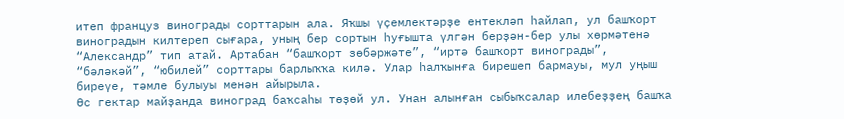итеп француз винограды сорттарын ала. Яҡшы үҫемлектәрҙе ентекләп һайлап, ул башҡорт виноградын килтереп сығара, уның бер сортын һуғышта үлгән берҙән-бер улы хөрмәтенә “Александр” тип атай. Артабан “башҡорт зөбәржәте”, “иртә башҡорт винограды”, “бәләкәй”, “юбилей” сорттары барлыҡҡа килә. Улар һалҡынға бирешеп бармауы, мул уңыш биреүе, тәмле булыуы менән айырыла.
Өс гектар майҙанда виноград баҡсаһы төҙөй ул. Унан алынған сыбыҡсалар илебеҙҙең башҡа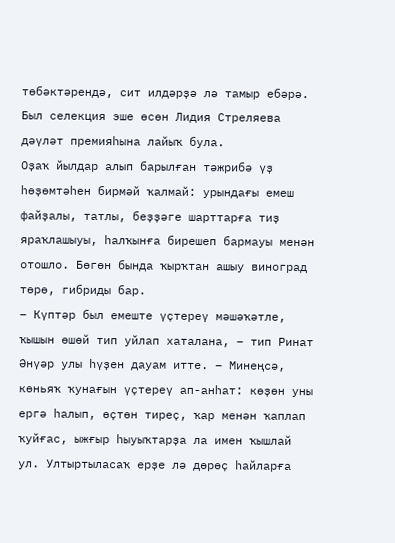төбәктәрендә, сит илдәрҙә лә тамыр ебәрә. Был селекция эше өсөн Лидия Стреляева дәүләт премияһына лайыҡ була.
Оҙаҡ йылдар алып барылған тәжрибә үҙ һөҙөмтәһен бирмәй ҡалмай: урындағы емеш файҙалы, татлы, беҙҙәге шарттарға тиҙ яраҡлашыуы, һалҡынға бирешеп бармауы менән отошло. Бөгөн бында ҡырҡтан ашыу виноград төрө, гибриды бар.
– Күптәр был емеште үҫтереү мәшәҡәтле, ҡышын өшөй тип уйлап хаталана, – тип Ринат Әнүәр улы һүҙен дауам итте. – Минеңсә, көньяҡ ҡунағын үҫтереү ап-анһат: көҙөн уны ергә һалып, өҫтөн тиреҫ, ҡар менән ҡаплап ҡуйғас, ыжғыр һыуыҡтарҙа ла имен ҡышлай ул. Ултыртыласаҡ ерҙе лә дөрөҫ һайларға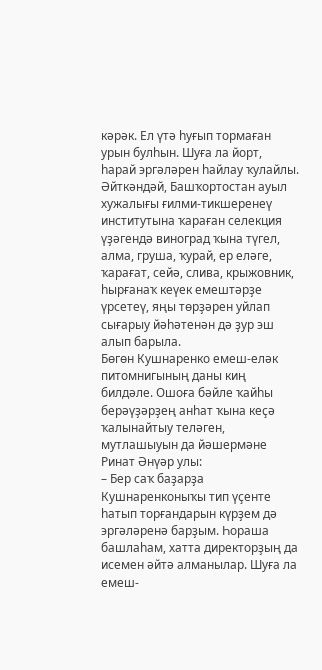кәрәк. Ел үтә һуғып тормаған урын булһын. Шуға ла йорт, һарай эргәләрен һайлау ҡулайлы.
Әйткәндәй, Башҡортостан ауыл хужалығы ғилми-тикшеренеү институтына ҡараған селекция үҙәгендә виноград ҡына түгел, алма, груша, ҡурай, ер еләге, ҡарағат, сейә, слива, крыжовник, һырғанаҡ кеүек емештәрҙе үрсетеү, яңы төрҙәрен уйлап сығарыу йәһәтенән дә ҙур эш алып барыла.
Бөгөн Кушнаренко емеш-еләк питомнигының даны киң билдәле. Ошоға бәйле ҡайһы берәүҙәрҙең анһат ҡына кеҫә ҡалынайтыу теләген, мутлашыуын да йәшермәне Ринат Әнүәр улы:
– Бер саҡ баҙарҙа Кушнаренконыҡы тип үҫенте һатып торғандарын күрҙем дә эргәләренә барҙым. Һораша башлаһам, хатта директорҙың да исемен әйтә алманылар. Шуға ла емеш-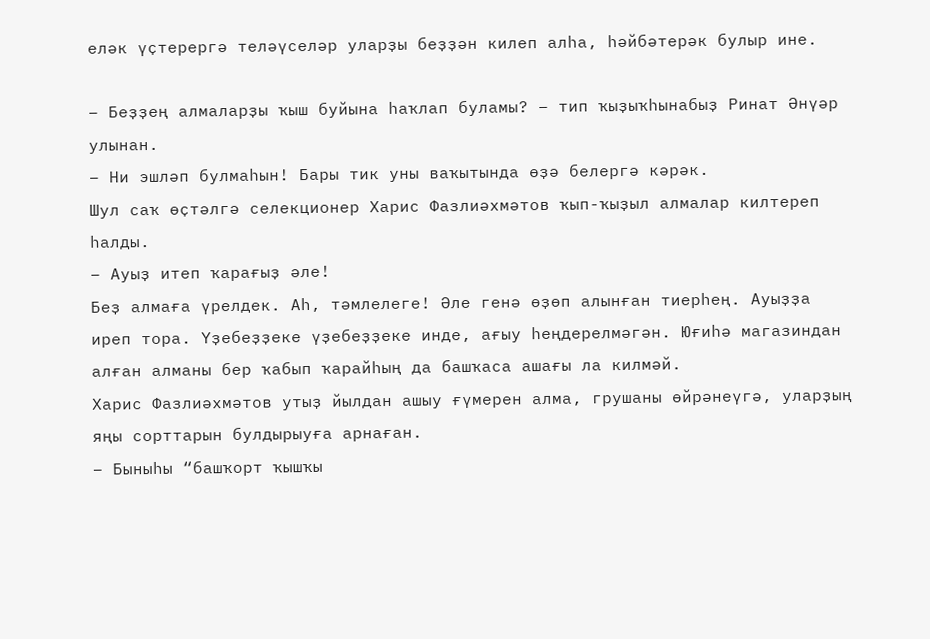еләк үҫтерергә теләүселәр уларҙы беҙҙән килеп алһа, һәйбәтерәк булыр ине.

– Беҙҙең алмаларҙы ҡыш буйына һаҡлап буламы? – тип ҡыҙыҡһынабыҙ Ринат Әнүәр улынан.
– Ни эшләп булмаһын! Бары тик уны ваҡытында өҙә белергә кәрәк.
Шул саҡ өҫтәлгә селекционер Харис Фазлиәхмәтов ҡып-ҡыҙыл алмалар килтереп һалды.
– Ауыҙ итеп ҡарағыҙ әле!
Беҙ алмаға үрелдек. Аһ, тәмлелеге! Әле генә өҙөп алынған тиерһең. Ауыҙҙа иреп тора. Үҙебеҙҙеке үҙебеҙҙеке инде, ағыу һеңдерелмәгән. Юғиһә магазиндан алған алманы бер ҡабып ҡарайһың да башҡаса ашағы ла килмәй.
Харис Фазлиәхмәтов утыҙ йылдан ашыу ғүмерен алма, грушаны өйрәнеүгә, уларҙың яңы сорттарын булдырыуға арнаған.
– Быныһы “башҡорт ҡышҡы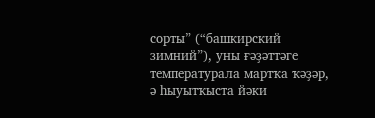сорты” (“башкирский зимний”), уны ғәҙәттәге температурала мартҡа ҡәҙәр, ә һыуытҡыста йәки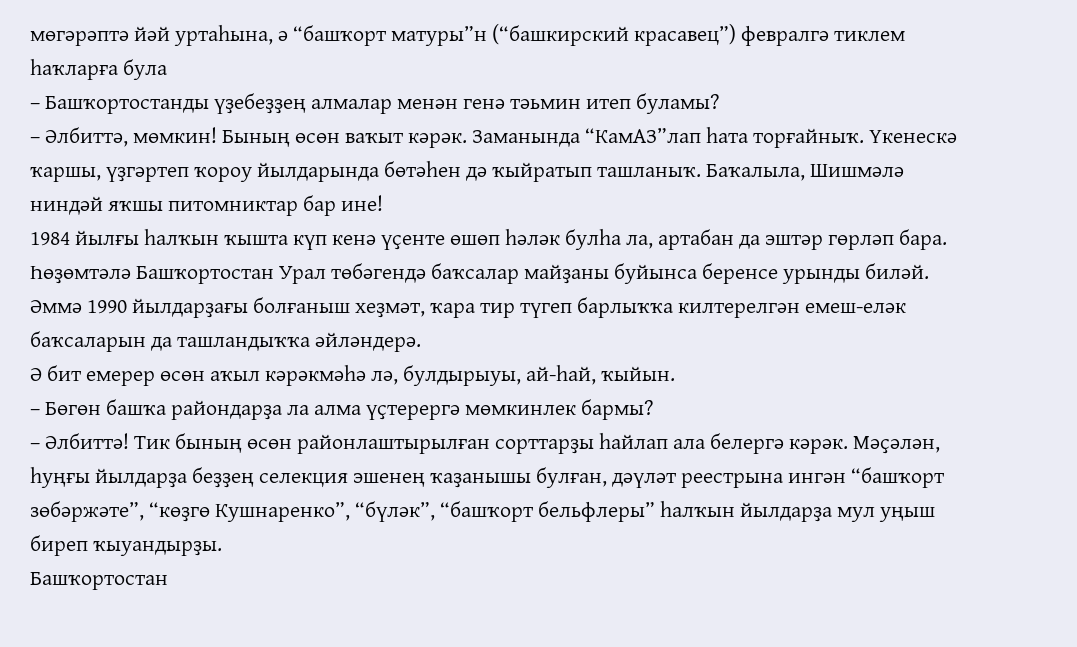мөгәрәптә йәй уртаһына, ә “башҡорт матуры”н (“башкирский красавец”) февралгә тиклем һаҡларға була
– Башҡортостанды үҙебеҙҙең алмалар менән генә тәьмин итеп буламы?
– Әлбиттә, мөмкин! Бының өсөн ваҡыт кәрәк. Заманында “КамАЗ”лап һата торғайныҡ. Үкенескә ҡаршы, үҙгәртеп ҡороу йылдарында бөтәһен дә ҡыйратып ташланыҡ. Баҡалыла, Шишмәлә ниндәй яҡшы питомниктар бар ине!
1984 йылғы һалҡын ҡышта күп кенә үҫенте өшөп һәләк булһа ла, артабан да эштәр гөрләп бара. Һөҙөмтәлә Башҡортостан Урал төбәгендә баҡсалар майҙаны буйынса беренсе урынды биләй. Әммә 1990 йылдарҙағы болғаныш хеҙмәт, ҡара тир түгеп барлыҡҡа килтерелгән емеш-еләк баҡсаларын да ташландыҡҡа әйләндерә.
Ә бит емерер өсөн аҡыл кәрәкмәһә лә, булдырыуы, ай-һай, ҡыйын.
– Бөгөн башҡа райондарҙа ла алма үҫтерергә мөмкинлек бармы?
– Әлбиттә! Тик бының өсөн районлаштырылған сорттарҙы һайлап ала белергә кәрәк. Мәҫәлән, һуңғы йылдарҙа беҙҙең селекция эшенең ҡаҙанышы булған, дәүләт реестрына ингән “башҡорт зөбәржәте”, “көҙгө Кушнаренко”, “бүләк”, “башҡорт бельфлеры” һалҡын йылдарҙа мул уңыш биреп ҡыуандырҙы.
Башҡортостан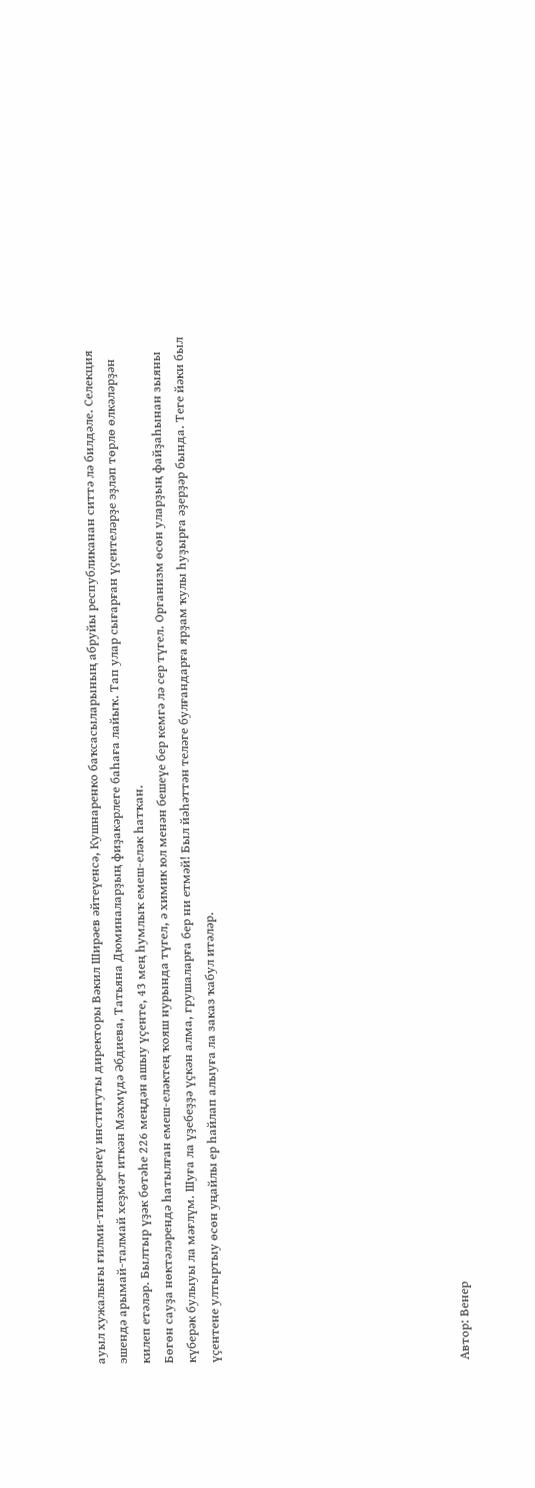ауыл хужалығы ғилми-тикшеренеү институты директоры Вәкил Ширәев әйтеүенсә, Кушнаренко баҡсасыларының абруйы республиканан ситтә лә билдәле. Селекция эшендә арымай-талмай хеҙмәт иткән Мәхмүдә Әбдиева, Татьяна Дюминаларҙың фиҙакәрлеге баһаға лайыҡ. Тап улар сығарған үҫентеләрҙе эҙләп төрлө өлкәләрҙән килеп етәләр. Былтыр үҙәк бөтәһе 226 меңдән ашыу үҫенте, 43 мең һумлыҡ емеш-еләк һатҡан.
Бөгөн сауҙа нөктәләрендә һатылған емеш-еләктең ҡояш нурында түгел, ә химик юл менән бешеүе бер кемгә лә сер түгел. Организм өсөн уларҙың файҙаһынан зыяны күберәк булыуы ла мәғлүм. Шуға ла үҙебеҙҙә үҫкән алма, грушаларға бер ни етмәй! Был йәһәттән теләге булғандарға ярҙам ҡулы һуҙырға әҙерҙәр бында. Теге йәки был үҫентене ултыртыу өсөн уңайлы ер һайлап алыуға ла заказ ҡабул итәләр.










Автор: Венер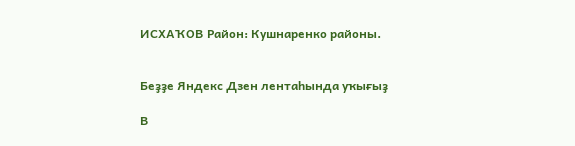ИСХАҠОВ Район: Кушнаренко районы.


Беҙҙе Яндекс Дзен лентаһында уҡығыҙ

В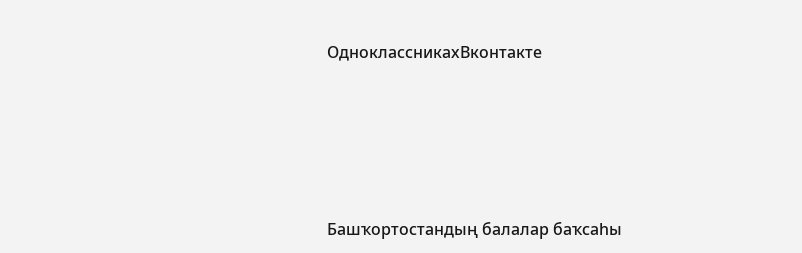ОдноклассникахВконтакте





Башҡортостандың балалар баҡсаһы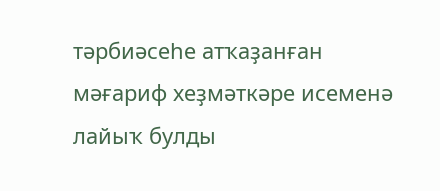тәрбиәсеһе атҡаҙанған мәғариф хеҙмәткәре исеменә лайыҡ булды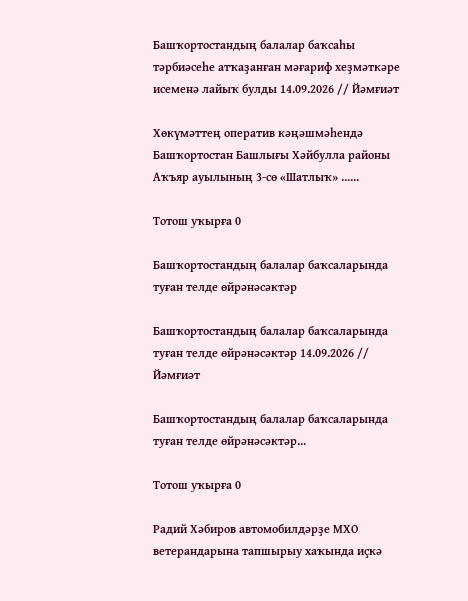Башҡортостандың балалар баҡсаһы тәрбиәсеһе атҡаҙанған мәғариф хеҙмәткәре исеменә лайыҡ булды 14.09.2026 // Йәмғиәт

Хөкүмәттең оператив кәңәшмәһендә Башҡортостан Башлығы Хәйбулла районы Аҡъяр ауылының 3-сө «Шатлыҡ» ......

Тотош уҡырға 0

Башҡортостандың балалар баҡсаларында туған телде өйрәнәсәктәр

Башҡортостандың балалар баҡсаларында туған телде өйрәнәсәктәр 14.09.2026 // Йәмғиәт

Башҡортостандың балалар баҡсаларында туған телде өйрәнәсәктәр...

Тотош уҡырға 0

Радий Хәбиров автомобилдәрҙе МХО ветерандарына тапшырыу хаҡында иҫкә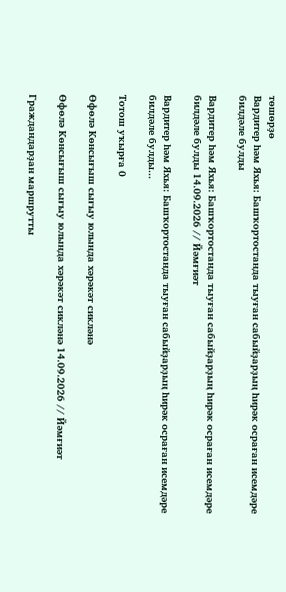төшөрҙө
Вардитер һәм Яхья: Башҡортостанда тыуған сабыйҙарҙың һирәк осраған исемдәре билдәле булды

Вардитер һәм Яхья: Башҡортостанда тыуған сабыйҙарҙың һирәк осраған исемдәре билдәле булды 14.09.2026 // Йәмғиәт

Вардитер һәм Яхья: Башҡортостанда тыуған сабыйҙарҙың һирәк осраған исемдәре билдәле булды...

Тотош уҡырға 0

Өфөлә Көнсығыш сығыу юлында хәрәкәт сикләнә

Өфөлә Көнсығыш сығыу юлында хәрәкәт сикләнә 14.09.2026 // Йәмғиәт

Граждандарҙан маршрутты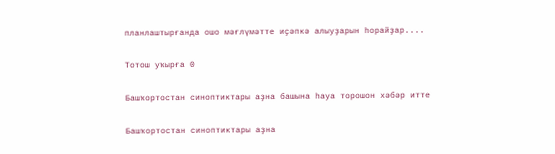планлаштырғанда ошо мәғлүмәтте иҫәпкә алыуҙарын һорайҙар....

Тотош уҡырға 0

Башҡортостан синоптиктары аҙна башына һауа торошон хәбәр итте

Башҡортостан синоптиктары аҙна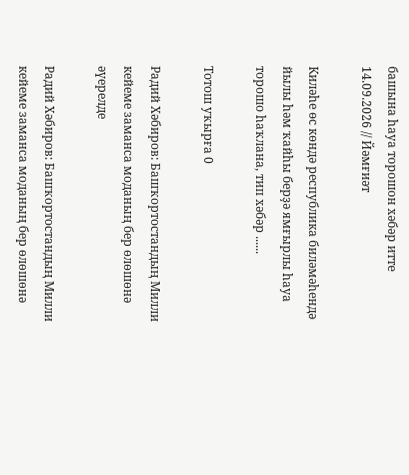башына һауа торошон хәбәр итте 14.09.2026 // Йәмғиәт

Киләһе өс көндә республика биләмәһендә йылы һәм ҡайһы берҙә ямғырлы һауа торошо һаҡлана, тип хәбәр ......

Тотош уҡырға 0

Радий Хәбиров: Башҡортостандың Милли кейеме заманса моданың бер өлөшөнә әүерелде

Радий Хәбиров: Башҡортостандың Милли кейеме заманса моданың бер өлөшөнә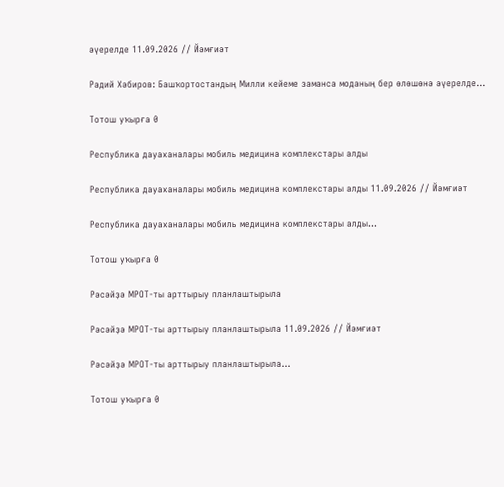әүерелде 11.09.2026 // Йәмғиәт

Радий Хәбиров: Башҡортостандың Милли кейеме заманса моданың бер өлөшөнә әүерелде...

Тотош уҡырға 0

Республика дауаханалары мобиль медицина комплекстары алды

Республика дауаханалары мобиль медицина комплекстары алды 11.09.2026 // Йәмғиәт

Республика дауаханалары мобиль медицина комплекстары алды...

Тотош уҡырға 0

Рәсәйҙә МРОТ-ты арттырыу планлаштырыла

Рәсәйҙә МРОТ-ты арттырыу планлаштырыла 11.09.2026 // Йәмғиәт

Рәсәйҙә МРОТ-ты арттырыу планлаштырыла...

Тотош уҡырға 0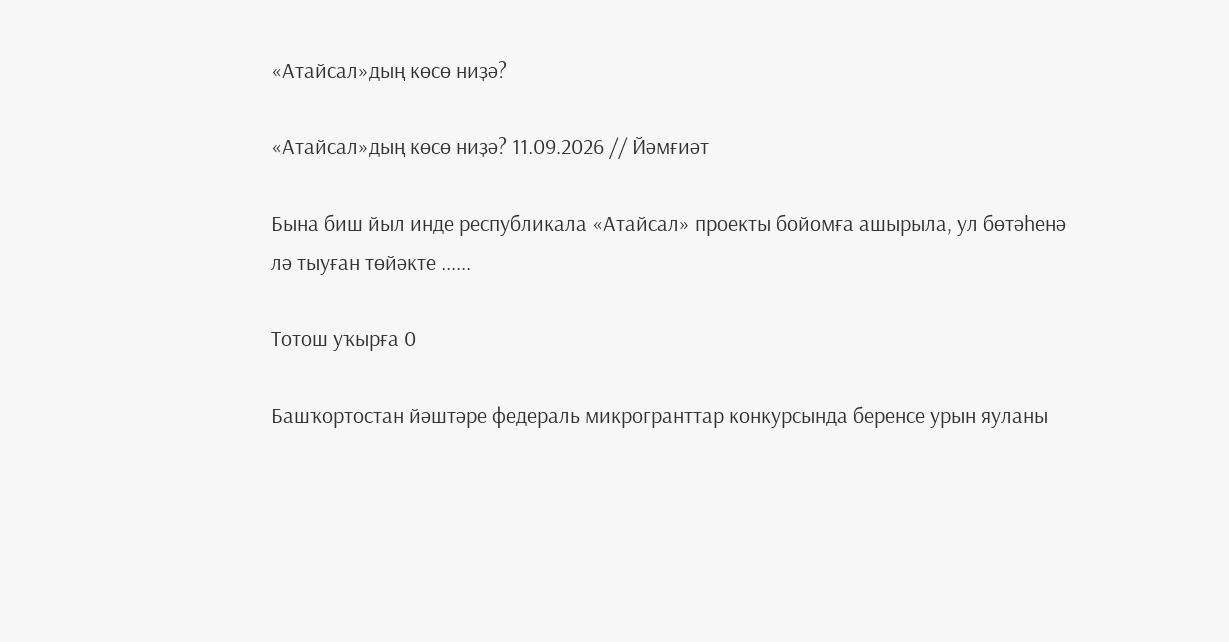«Атайсал»дың көсө ниҙә?

«Атайсал»дың көсө ниҙә? 11.09.2026 // Йәмғиәт

Бына биш йыл инде республикала «Атайсал» проекты бойомға ашырыла, ул бөтәһенә лә тыуған төйәкте ......

Тотош уҡырға 0

Башҡортостан йәштәре федераль микрогранттар конкурсында беренсе урын яуланы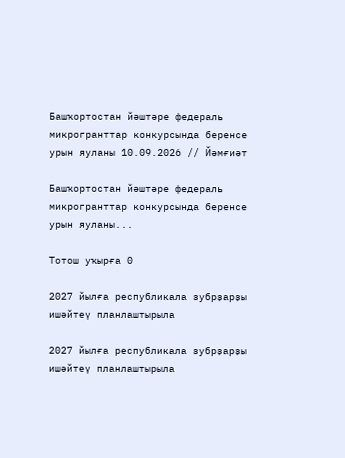Башҡортостан йәштәре федераль микрогранттар конкурсында беренсе урын яуланы 10.09.2026 // Йәмғиәт

Башҡортостан йәштәре федераль микрогранттар конкурсында беренсе урын яуланы...

Тотош уҡырға 0

2027 йылға республикала зубрҙарҙы ишәйтеү планлаштырыла

2027 йылға республикала зубрҙарҙы ишәйтеү планлаштырыла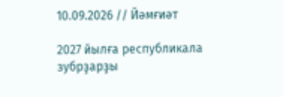10.09.2026 // Йәмғиәт

2027 йылға республикала зубрҙарҙы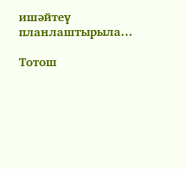ишәйтеү планлаштырыла...

Тотош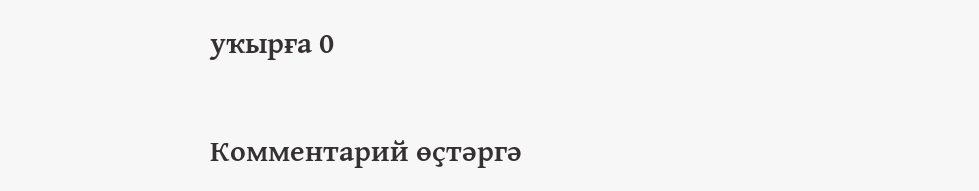уҡырға 0


Комментарий өҫтәргә